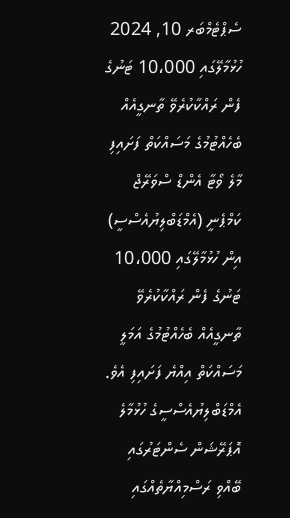ސެޕްޓެމްބަރ 10, 2024
ހުޅުމާލޭގައި 10،000 ޓަނުގެ ފެން ރައްކާކުރެވޭ ތާނގީއެއް ބެހެއްޓުމުގެ މަސައްކަތް ފަށައިފި
މާލެ ވޯޓާ އެންޑް ސްވަރޭޖް ކަމްޕެނީ (އެމްޑަބްލިޔުއެސްސީ) އިން ހުޅުމާލޭގައި 10،000 ޓަނުގެ ފެން ރައްކާކުރެވޭ ތާނގީއެއް ބެހެއްޓުމުގެ އަމަލީ މަސައްކަތް އިއްޔެ ފަށައިފި އެވެ.
އެމްޑަބްލިޔުއެސްސީގެ ހުޅުމާލެ އޮޕަރޭޝަން ސެންޓަރުގައި ބޭއްވި ރަސްމިއްޔާތެއްގައި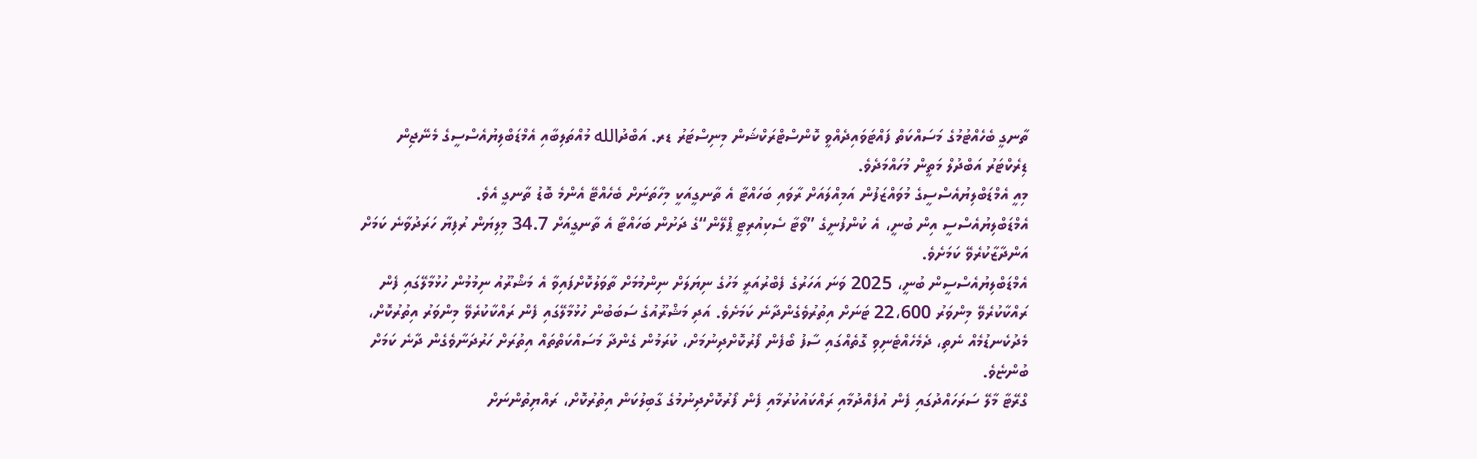ތާނގީ ބެހެއްޓުމުގެ މަސައްކަތް ފައްޓަވައިދެއްވީ ކޮންސްޓްރަކްޝަން މިނިސްޓަރު ޑރ. އަބްދުالله މުއްތަލިބާއި އެމްޑަބްލިޔުއެސްސީގެ މެނޭޖިން ޑިރެކްޓަރު އަބްދުލް މަތީން މުހައްމަދެވެ.
މިއީ އެމްޑަބްލިޔުއެސްސީގެ މުވައްޒަފުން އަމިއްލައަށް ރާވައި ބަހައްޓާ އެ ތާނގީއަކީ މިހާތަނަށް ބެހެއްޓޭ އެންމެ ބޮޑު ތާނގީ އެވެ.
އެމްޑަބްލިޔުއެސްސީ އިން ބުނީ، އެ ކުންފުނީގެ ”ވޯޓާ ސެކިއުރިޓީ ޕްލޭން“ގެ ދަށުން ބަހައްޓާ އެ ތާނގީއަށް 34.7 މިލިޔަން ރުފިޔާ ހަރަދުވާނެ ކަމަށް އަންދާޒާކުރެވޭ ކަމަށެވެ.
އެމްޑަބްލިޔުއެސްސީން ބުނީ، 2025 ވަނަ އަހަރުގެ ފެބްރުއަރީ މަހުގެ ނިޔަލަށް ނިންމުމަށް ތާވަލުކޮށްފައިވާ އެ މަޝްރޫއު ނިމުމުން ހުޅުމާލޭގައި ފެން ރައްކާކުރެވޭ މިންވަރު 22،600 ޓަނަށް އިތުރުވެގެންދާނެ ކަމަށެވެ. އަދި މަޝްރޫއުގެ ސަބަބުން ހުޅުމާލޭގައި ފެން ރައްކާކުރެވޭ މިންވަރު އިތުރުކޮށް، މެދުކެނޑުމެއް ނެތި، ދެމެހެއްޓެނިވި ގޮތެއްގައި ސާފު ބޯފެން ފޯރުކޮށްދިނުމަށް، ކުރަމުން ގެންދާ މަސައްކަތްތައް އިތުރަށް ހަރުދަނާވެގެން ދާނެ ކަމަށް ބުންޏެވެ.
ގްރޭޓާ މާލޭ ސަރަހައްދުގައި ފެން އުފެއްދުމާއި ރައްކައުކުރުމާއި ފެން ފޯރުކޮށްދިނުމުގެ ގާބިލުކަން އިތުރުކޮށް، ރައްޔިތުންނަށް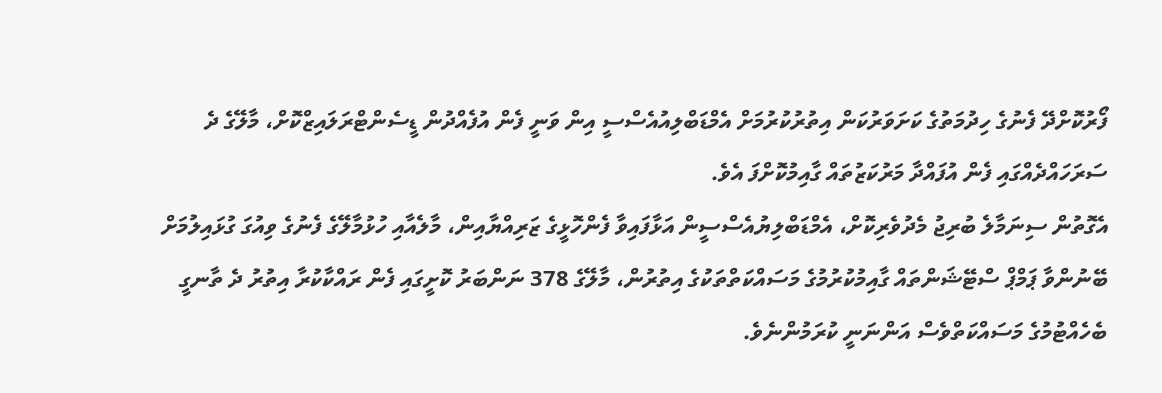ފޯރުކޮށްދޭ ފެނުގެ ހިދުމަތުގެ ކަށަވަރުކަން އިތުރުކުރުމަށް އެމްޑަބްލިއުއެސްސީ އިން ވަނީ ފެން އުފެއްދުން ޑީސެންޓްރަލައިޒްކޮށް، މާލޭގެ ދެ ސަރަހައްދެއްގައި ފެން އުފައްދާ މަރުކަޒުތައް ގާއިމުކޮށްފަ އެވެ.
އެގޮތުން ސިނަމާލެ ބުރިޖު މެދުވެރިކޮށް، އެމްޑަބްލިޔުއެސްސީން އަޅާފައިވާ ފެންހޮޅީގެ ޒަރިއްޔާއިން، މާލެއާއި ހުޅުމާލޭގެ ފެނުގެ ވިއުގަ ގުޅައިލުމަށް ބޭނުންވާ ޕަމްޕް ސްޓޭޝަންތައް ގާއިމުކުރުމުގެ މަސައްކަތްތަކުގެ އިތުރުން، މާލޭގެ 378 ނަންބަރު ކޮށީގައި ފެން ރައްކާކުރާ އިތުރު ދެ ތާނގީ ބެހެއްޓުމުގެ މަސައްކަތްވެސް އަންނަނީ ކުރަމުންނެވެ.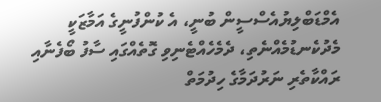އެމްޑަބްލިޔުއެސްސީން ބުނީ، އެ ކުންފުނީގެ އަމާޒަކީ މެދުކެނޑުމެއްނެތި، ދެމެހެއްޓެނިވި ގޮތެއްގައި ސާފު ބޯފެނާއި ރައްކާތެރި ނަރުދަމާގެ ހިދުމަތް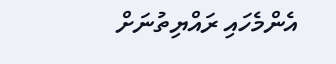އެންމެހައި ރައްޔިތުނަށް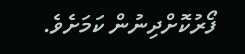ފޯރުކޮށްދިނުން ކަމަށެވެ.